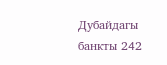Дубайдагы банкты 242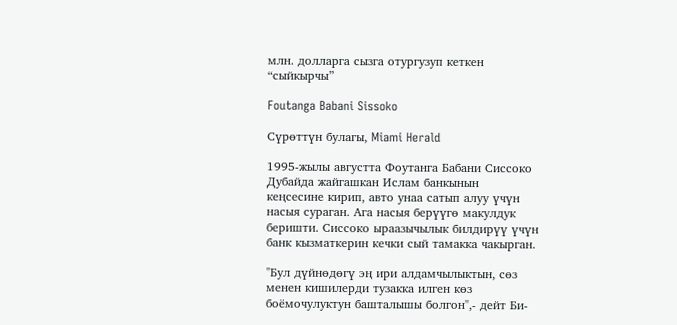млн. долларга сызга отургузуп кеткен “сыйкырчы”

Foutanga Babani Sissoko

Сүрөттүн булагы, Miami Herald

1995-жылы августта Фоутанга Бабани Сиссоко Дубайда жайгашкан Ислам банкынын кеңсесине кирип, авто унаа сатып алуу үчүн насыя сураган. Ага насыя берүүгө макулдук беришти. Сиссоко ыраазычылык билдирүү үчүн банк кызматкерин кечки сый тамакка чакырган.

"Бул дүйнөдөгү эң ири алдамчылыктын, сөз менен кишилерди тузакка илген көз боёмочулуктун башталышы болгон",- дейт Би-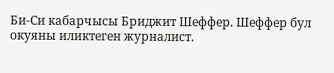Би-Си кабарчысы Бриджит Шеффер. Шеффер бул окуяны иликтеген журналист.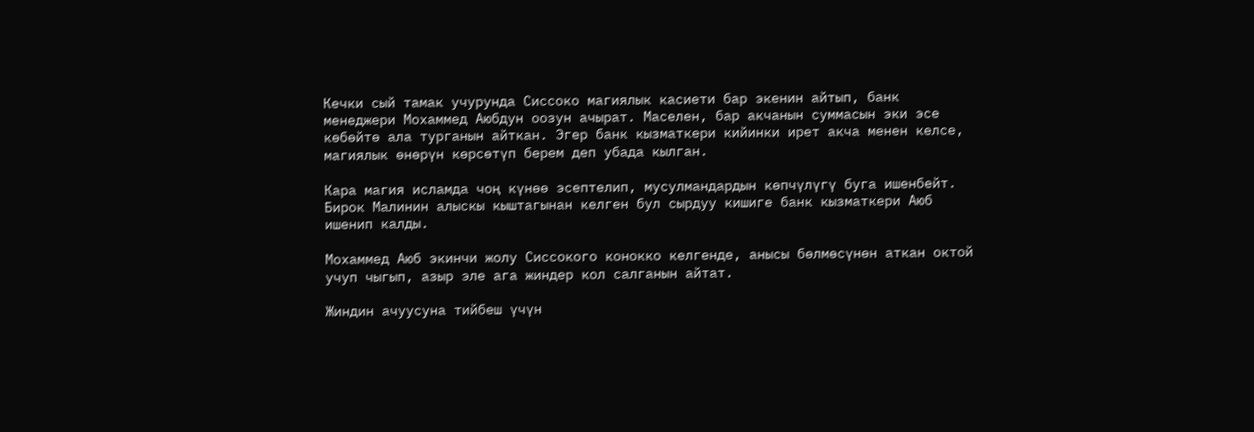Кечки сый тамак учурунда Сиссоко магиялык касиети бар экенин айтып, банк менеджери Мохаммед Аюбдун оозун ачырат. Маселен, бар акчанын суммасын эки эсе көбөйтө ала турганын айткан. Эгер банк кызматкери кийинки ирет акча менен келсе, магиялык өнөрүн көрсөтүп берем деп убада кылган.

Кара магия исламда чоң күнөө эсептелип, мусулмандардын көпчүлүгү буга ишенбейт. Бирок Малинин алыскы кыштагынан келген бул сырдуу кишиге банк кызматкери Аюб ишенип калды.

Мохаммед Аюб экинчи жолу Сиссокого конокко келгенде, анысы бөлмөсүнөн аткан октой учуп чыгып, азыр эле ага жиндер кол салганын айтат.

Жиндин ачуусуна тийбеш үчүн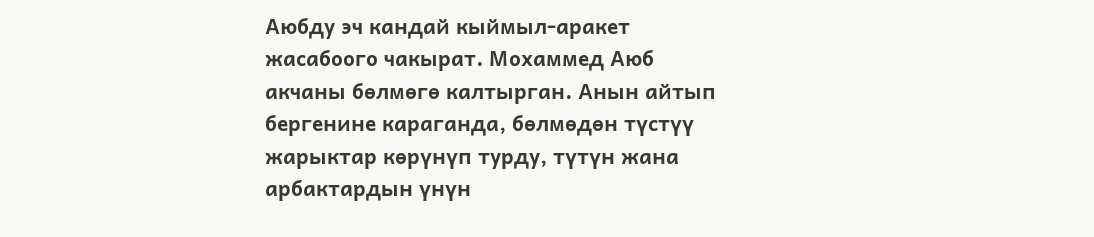Аюбду эч кандай кыймыл-аракет жасабоого чакырат. Мохаммед Аюб акчаны бөлмөгө калтырган. Анын айтып бергенине караганда, бөлмөдөн түстүү жарыктар көрүнүп турду, түтүн жана арбактардын үнүн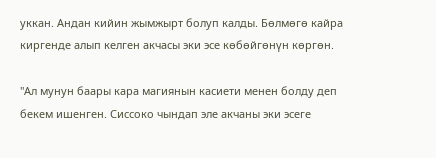уккан. Андан кийин жымжырт болуп калды. Бөлмөгө кайра киргенде алып келген акчасы эки эсе көбөйгөнүн көргөн.

"Ал мунун баары кара магиянын касиети менен болду деп бекем ишенген. Сиссоко чындап эле акчаны эки эсеге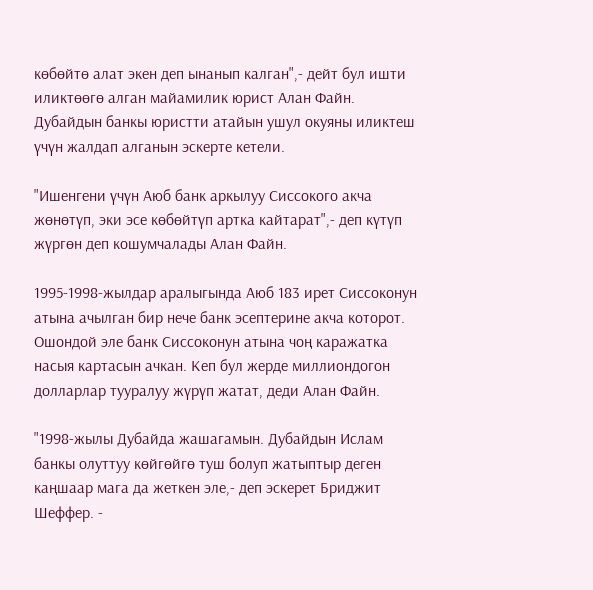көбөйтө алат экен деп ынанып калган",- дейт бул ишти иликтөөгө алган майамилик юрист Алан Файн. Дубайдын банкы юристти атайын ушул окуяны иликтеш үчүн жалдап алганын эскерте кетели.

"Ишенгени үчүн Аюб банк аркылуу Сиссокого акча жөнөтүп, эки эсе көбөйтүп артка кайтарат",- деп күтүп жүргөн деп кошумчалады Алан Файн.

1995-1998-жылдар аралыгында Аюб 183 ирет Сиссоконун атына ачылган бир нече банк эсептерине акча которот. Ошондой эле банк Сиссоконун атына чоң каражатка насыя картасын ачкан. Кеп бул жерде миллиондогон долларлар тууралуу жүрүп жатат, деди Алан Файн.

"1998-жылы Дубайда жашагамын. Дубайдын Ислам банкы олуттуу көйгөйгө туш болуп жатыптыр деген каңшаар мага да жеткен эле,- деп эскерет Бриджит Шеффер. -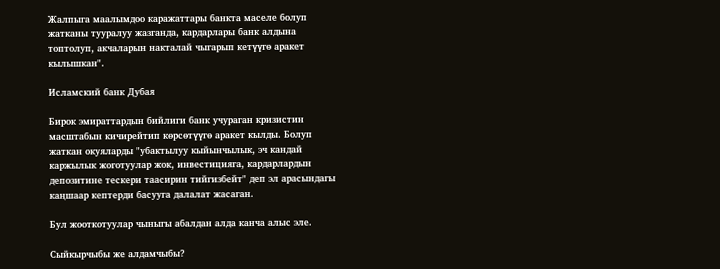Жалпыга маалымдоо каражаттары банкта маселе болуп жатканы тууралуу жазганда, кардарлары банк алдына топтолуп, акчаларын накталай чыгарып кетүүгө аракет кылышкан".

Исламский банк Дубая

Бирок эмираттардын бийлиги банк учураган кризистин масштабын кичирейтип көрсөтүүгө аракет кылды. Болуп жаткан окуяларды "убактылуу кыйынчылык, эч кандай каржылык жоготуулар жок, инвестицияга, кардарлардын депозитине тескери таасирин тийгизбейт" деп эл арасындагы каңшаар кептерди басууга далалат жасаган.

Бул жооткотуулар чыныгы абалдан алда канча алыс эле.

Сыйкырчыбы же алдамчыбы?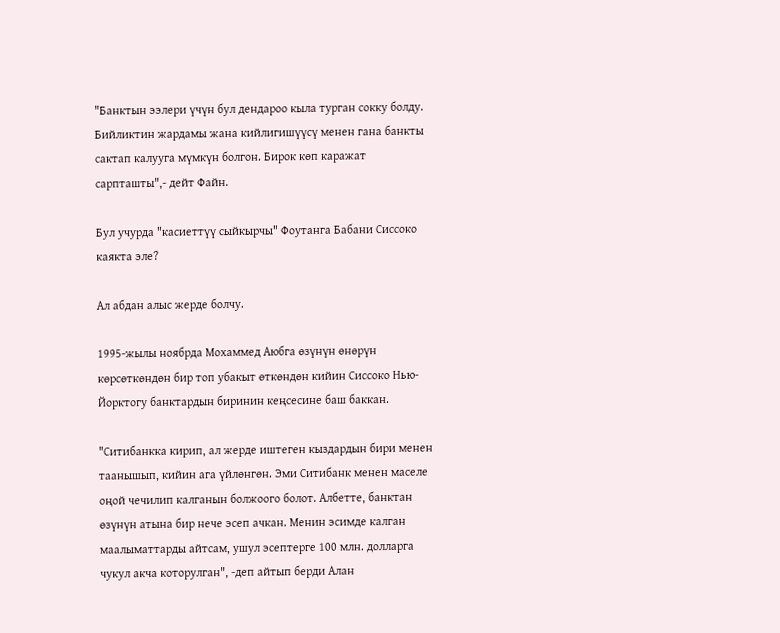"Банктын ээлери үчүн бул дендароо кыла турган сокку болду. Бийликтин жардамы жана кийлигишүүсү менен гана банкты сактап калууга мүмкүн болгон. Бирок көп каражат сарпташты",- дейт Файн.

Бул учурда "касиеттүү сыйкырчы" Фоутанга Бабани Сиссоко каякта эле?

Ал абдан алыс жерде болчу.

1995-жылы ноябрда Мохаммед Аюбга өзүнүн өнөрүн көрсөткөндөн бир топ убакыт өткөндөн кийин Сиссоко Нью-Йорктогу банктардын биринин кеңсесине баш баккан.

"Ситибанкка кирип, ал жерде иштеген кыздардын бири менен таанышып, кийин ага үйлөнгөн. Эми Ситибанк менен маселе оңой чечилип калганын болжоого болот. Албетте, банктан өзүнүн атына бир нече эсеп ачкан. Менин эсимде калган маалыматтарды айтсам, ушул эсептерге 100 млн. долларга чукул акча которулган", -деп айтып берди Алан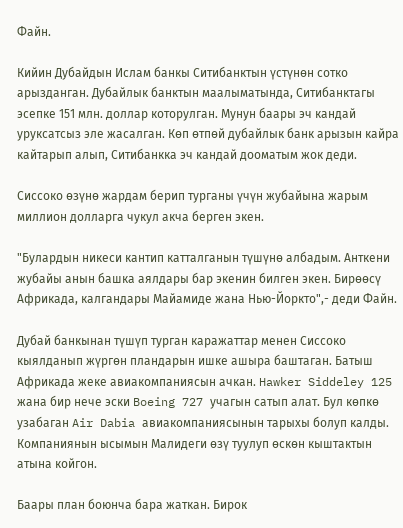Файн.

Кийин Дубайдын Ислам банкы Ситибанктын үстүнөн сотко арызданган. Дубайлык банктын маалыматында, Ситибанктагы эсепке 151 млн. доллар которулган. Мунун баары эч кандай уруксатсыз эле жасалган. Көп өтпөй дубайлык банк арызын кайра кайтарып алып, Ситибанкка эч кандай дооматым жок деди.

Сиссоко өзүнө жардам берип турганы үчүн жубайына жарым миллион долларга чукул акча берген экен.

"Булардын никеси кантип катталганын түшүнө албадым. Анткени жубайы анын башка аялдары бар экенин билген экен. Бирөөсү Африкада, калгандары Майамиде жана Нью-Йоркто",- деди Файн.

Дубай банкынан түшүп турган каражаттар менен Сиссоко кыялданып жүргөн пландарын ишке ашыра баштаган. Батыш Африкада жеке авиакомпаниясын ачкан. Hawker Siddeley 125 жана бир нече эски Boeing 727 учагын сатып алат. Бул көпкө узабаган Air Dabia авиакомпаниясынын тарыхы болуп калды. Компаниянын ысымын Малидеги өзү туулуп өскөн кыштактын атына койгон.

Баары план боюнча бара жаткан. Бирок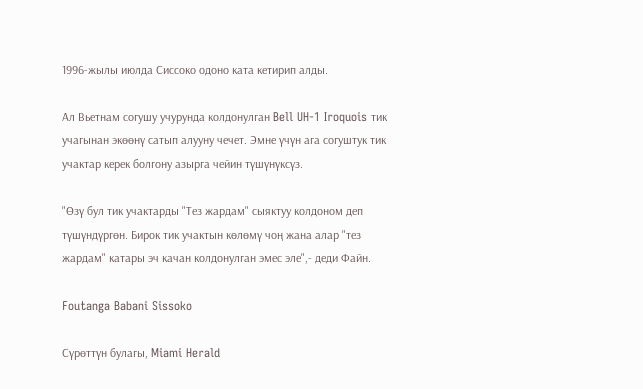1996-жылы июлда Сиссоко одоно ката кетирип алды.

Ал Вьетнам согушу учурунда колдонулган Bell UH-1 Iroquois тик учагынан экөөнү сатып алууну чечет. Эмне үчүн ага согуштук тик учактар керек болгону азырга чейин түшүнүксүз.

"Өзү бул тик учактарды "Тез жардам" сыяктуу колдоном деп түшүндүргөн. Бирок тик учактын көлөмү чоң жана алар "тез жардам" катары эч качан колдонулган эмес эле",- деди Файн.

Foutanga Babani Sissoko

Сүрөттүн булагы, Miami Herald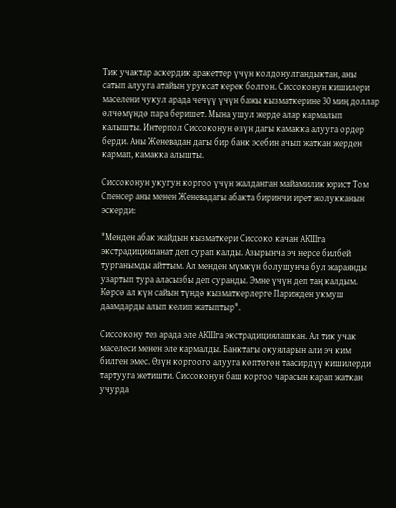Тик учактар аскердик аракеттер үчүн колдонулгандыктан, аны сатып алууга атайын уруксат керек болгон. Сиссоконун кишилери маселени чукул арада чечүү үчүн бажы кызматкерине 30 миң доллар өлчөмүндө пара беришет. Мына ушул жерде алар кармалып калышты. Интерпол Сиссоконун өзүн дагы камакка алууга ордер берди. Аны Женевадан дагы бир банк эсебин ачып жаткан жерден кармап, камакка алышты.

Сиссоконун укугун коргоо үчүн жалданган майамилик юрист Том Спенсер аны менен Женевадагы абакта биринчи ирет жолукканын эскерди:

"Менден абак жайдын кызматкери Сиссоко качан АКШга экстрадицияланат деп сурап калды. Азырынча эч нерсе билбей турганымды айттым. Ал менден мүмкүн болушунча бул жараянды узартып тура аласызбы деп суранды. Эмне үчүн деп таң калдым. Көрсө ал күн сайын түндө кызматкерлерге Парижден укмуш даамдарды алып келип жатыптыр".

Сиссокону тез арада эле АКШга экстрадициялашкан. Ал тик учак маселеси менен эле кармалды. Банктагы окуяларын али эч ким билген эмес. Өзүн коргоого алууга көптөгөн таасирдүү кишилерди тартууга жетишти. Сиссоконун баш коргоо чарасын карап жаткан учурда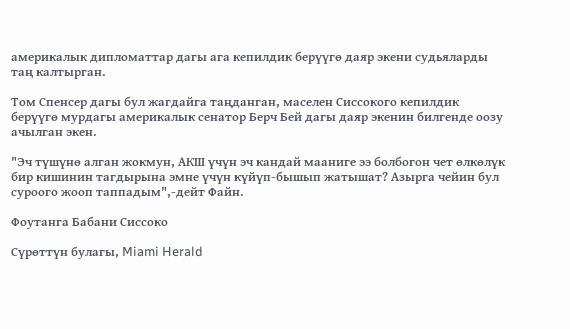америкалык дипломаттар дагы ага кепилдик берүүгө даяр экени судьяларды таң калтырган.

Том Спенсер дагы бул жагдайга таңданган, маселен Сиссокого кепилдик берүүгө мурдагы америкалык сенатор Берч Бей дагы даяр экенин билгенде оозу ачылган экен.

"Эч түшүнө алган жокмун, АКШ үчүн эч кандай мааниге ээ болбогон чет өлкөлүк бир кишинин тагдырына эмне үчүн күйүп-бышып жатышат? Азырга чейин бул суроого жооп таппадым",-дейт Файн.

Фоутанга Бабани Сиссоко

Сүрөттүн булагы, Miami Herald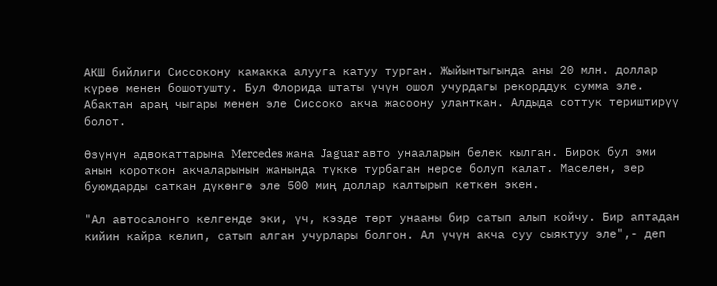АКШ бийлиги Сиссокону камакка алууга катуу турган. Жыйынтыгында аны 20 млн. доллар күрөө менен бошотушту. Бул Флорида штаты үчүн ошол учурдагы рекорддук сумма эле. Абактан араң чыгары менен эле Сиссоко акча жасоону уланткан. Алдыда соттук териштирүү болот.

Өзүнүн адвокаттарына Mercedes жана Jaguar авто унааларын белек кылган. Бирок бул эми анын короткон акчаларынын жанында түккө турбаган нерсе болуп калат. Маселен, зер буюмдарды саткан дүкөнгө эле 500 миң доллар калтырып кеткен экен.

"Ал автосалонго келгенде эки, үч, кээде төрт унааны бир сатып алып койчу. Бир аптадан кийин кайра келип, сатып алган учурлары болгон. Ал үчүн акча суу сыяктуу эле",- деп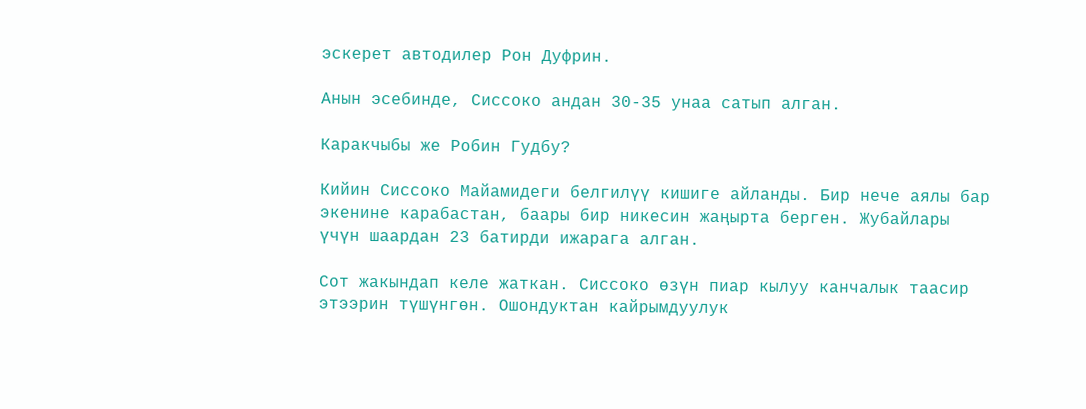эскерет автодилер Рон Дуфрин.

Анын эсебинде, Сиссоко андан 30-35 унаа сатып алган.

Каракчыбы же Робин Гудбу?

Кийин Сиссоко Майамидеги белгилүү кишиге айланды. Бир нече аялы бар экенине карабастан, баары бир никесин жаңырта берген. Жубайлары үчүн шаардан 23 батирди ижарага алган.

Сот жакындап келе жаткан. Сиссоко өзүн пиар кылуу канчалык таасир этээрин түшүнгөн. Ошондуктан кайрымдуулук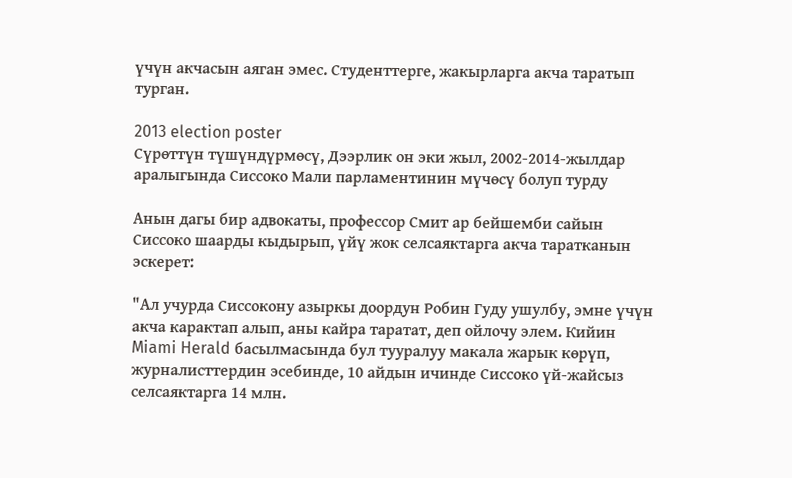үчүн акчасын аяган эмес. Студенттерге, жакырларга акча таратып турган.

2013 election poster
Сүрөттүн түшүндүрмөсү, Дээрлик он эки жыл, 2002-2014-жылдар аралыгында Сиссоко Мали парламентинин мүчөсү болуп турду

Анын дагы бир адвокаты, профессор Смит ар бейшемби сайын Сиссоко шаарды кыдырып, үйү жок селсаяктарга акча таратканын эскерет:

"Ал учурда Сиссокону азыркы доордун Робин Гуду ушулбу, эмне үчүн акча карактап алып, аны кайра таратат, деп ойлочу элем. Кийин Miami Herald басылмасында бул тууралуу макала жарык көрүп, журналисттердин эсебинде, 10 айдын ичинде Сиссоко үй-жайсыз селсаяктарга 14 млн.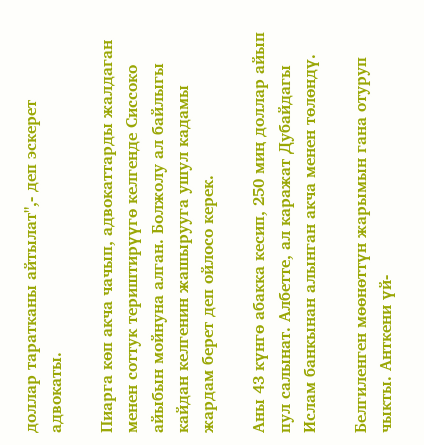доллар таратканы айтылат",- деп эскерет адвокаты.

Пиарга көп акча чачып, адвокаттарды жалдаган менен соттук териштирүүгө келгенде Сиссоко айыбын мойнуна алган. Болжолу ал байлыгы кайдан келгенин жашырууга ушул кадамы жардам берет деп ойлосо керек.

Аны 43 күнгө абакка кесип, 250 миң доллар айып пул салынат. Албетте, ал каражат Дубайдагы Ислам банкынан алынган акча менен төлөндү.

Белгиленген мөөнөттүн жарымын гана отуруп чыкты. Анткени үй-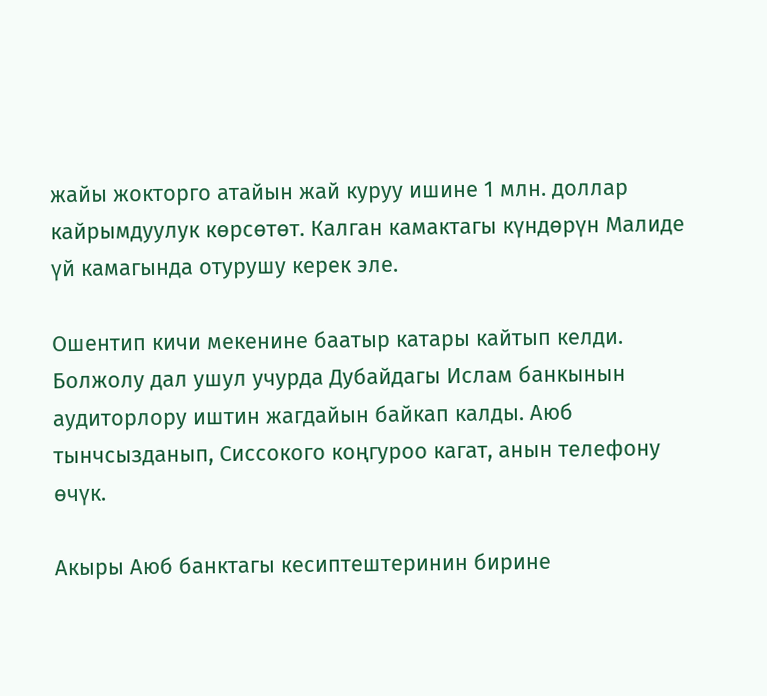жайы жокторго атайын жай куруу ишине 1 млн. доллар кайрымдуулук көрсөтөт. Калган камактагы күндөрүн Малиде үй камагында отурушу керек эле.

Ошентип кичи мекенине баатыр катары кайтып келди. Болжолу дал ушул учурда Дубайдагы Ислам банкынын аудиторлору иштин жагдайын байкап калды. Аюб тынчсызданып, Сиссокого коңгуроо кагат, анын телефону өчүк.

Акыры Аюб банктагы кесиптештеринин бирине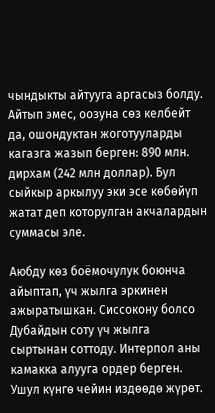чындыкты айтууга аргасыз болду. Айтып эмес, оозуна сөз келбейт да, ошондуктан жоготууларды кагазга жазып берген: 890 млн. дирхам (242 млн доллар). Бул сыйкыр аркылуу эки эсе көбөйүп жатат деп которулган акчалардын суммасы эле.

Аюбду көз боёмочулук боюнча айыптап, үч жылга эркинен ажыратышкан. Сиссокону болсо Дубайдын соту үч жылга сыртынан соттоду. Интерпол аны камакка алууга ордер берген. Ушул күнгө чейин издөөдө жүрөт.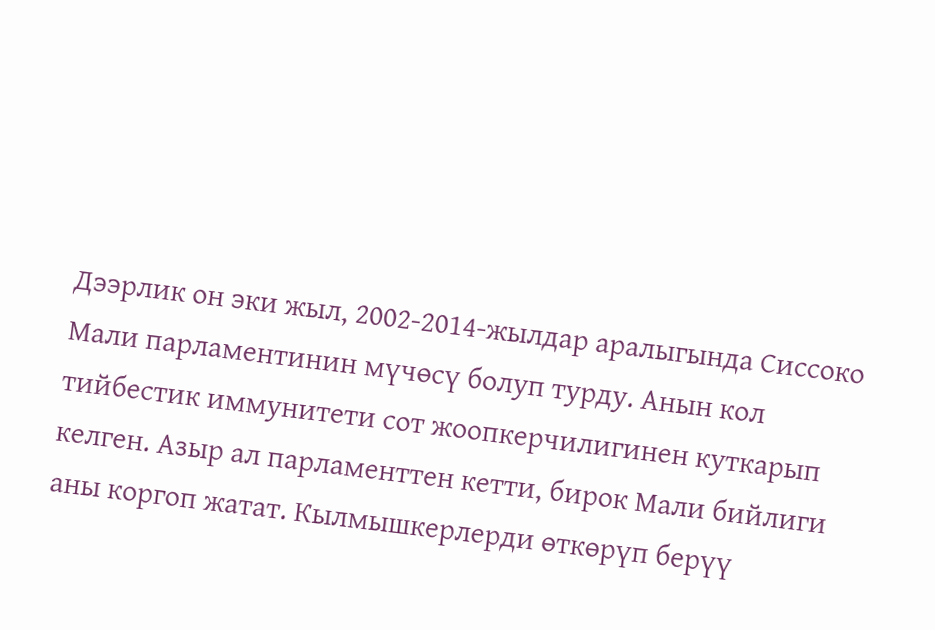Дээрлик он эки жыл, 2002-2014-жылдар аралыгында Сиссоко Мали парламентинин мүчөсү болуп турду. Анын кол тийбестик иммунитети сот жоопкерчилигинен куткарып келген. Азыр ал парламенттен кетти, бирок Мали бийлиги аны коргоп жатат. Кылмышкерлерди өткөрүп берүү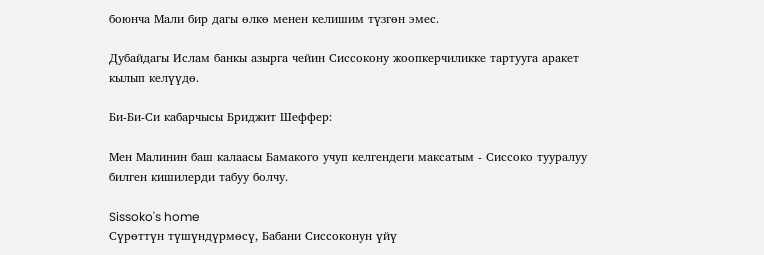боюнча Мали бир дагы өлкө менен келишим түзгөн эмес.

Дубайдагы Ислам банкы азырга чейин Сиссокону жоопкерчиликке тартууга аракет кылып келүүдө.

Би-Би-Си кабарчысы Бриджит Шеффер:

Мен Малинин баш калаасы Бамакого учуп келгендеги максатым - Сиссоко тууралуу билген кишилерди табуу болчу.

Sissoko's home
Сүрөттүн түшүндүрмөсү, Бабани Сиссоконун үйү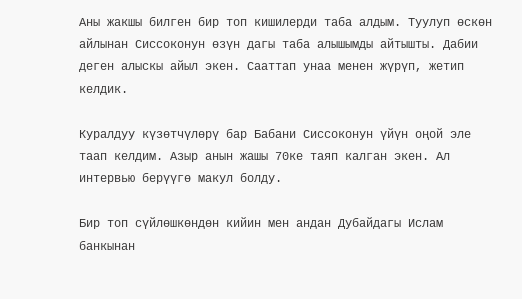Аны жакшы билген бир топ кишилерди таба алдым. Туулуп өскөн айлынан Сиссоконун өзүн дагы таба алышымды айтышты. Дабии деген алыскы айыл экен. Сааттап унаа менен жүрүп, жетип келдик.

Куралдуу күзөтчүлөрү бар Бабани Сиссоконун үйүн оңой эле таап келдим. Азыр анын жашы 70ке таяп калган экен. Ал интервью берүүгө макул болду.

Бир топ сүйлөшкөндөн кийин мен андан Дубайдагы Ислам банкынан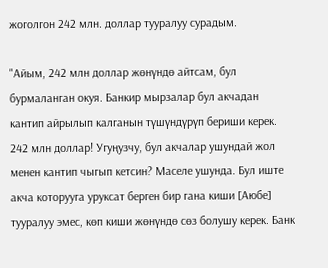жоголгон 242 млн. доллар тууралуу сурадым.

"Айым, 242 млн доллар жөнүндө айтсам, бул бурмаланган окуя. Банкир мырзалар бул акчадан кантип айрылып калганын түшүндүрүп бериши керек. 242 млн доллар! Угуңузчу, бул акчалар ушундай жол менен кантип чыгып кетсин? Маселе ушунда. Бул иште акча которууга уруксат берген бир гана киши [Аюбе] тууралуу эмес, көп киши жөнүндө сөз болушу керек. Банк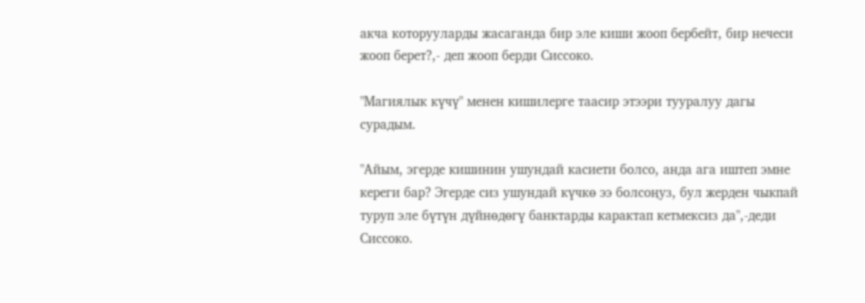акча которууларды жасаганда бир эле киши жооп бербейт, бир нечеси жооп берет?,- деп жооп берди Сиссоко.

"Магиялык күчү" менен кишилерге таасир этээри тууралуу дагы сурадым.

"Айым, эгерде кишинин ушундай касиети болсо, анда ага иштеп эмне кереги бар? Эгерде сиз ушундай күчкө ээ болсоңуз, бул жерден чыкпай туруп эле бүтүн дүйнөдөгү банктарды карактап кетмексиз да",-деди Сиссоко.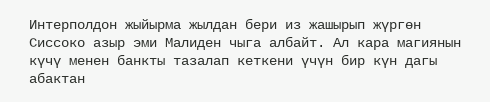Интерполдон жыйырма жылдан бери из жашырып жүргөн Сиссоко азыр эми Малиден чыга албайт. Ал кара магиянын күчү менен банкты тазалап кеткени үчүн бир күн дагы абактан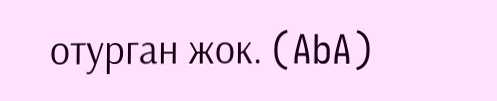отурган жок. (AbA)